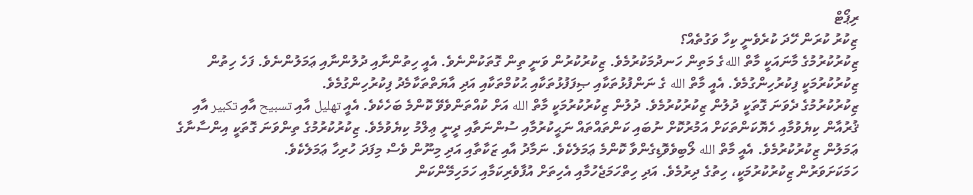ރިޕޯޓް
ޒިކުރު ކުރަން ހޭދަ ކުރެވެނީ ކިހާ ވަގުތެއް؟
ޒިކުރުކުރުމުގެ މާނައަކީ މާތް اللهގެ މަތިން ހަނދުމަކުރުމެވެ. ޒިކުރުކުރުން ވަނީ ތިން ގޮތަކުންނެވެ. އެއީ ހިތުންނާއި ދުލުންނާއި ޢަމަލުންނެވެ. ފަހެ ހިތުން ޒިކުރުކުރުމަކީ ފިކުރުހިންގުމެވެ. އެއީ މާތް الله ގެ ނަންފުޅުތަކާއި ޞިފަފުޅުތަކާއި ޙުކުމްތަކާއި އަދި އާޔަތްތަކާމެދު ފިކުރުހިންގުމެވެ.
ޒިކުރުކުރުމުގެ ދެވަނަ ގޮތަކީ ދުލުން ޒިކުރުކުރުމެވެ. ދުލުން ޒިކުރުކުރުމަކީ މާތް الله އަށް ކުއްތަންވެވޭ ކޮންމެ ބަހެކެވެ. އެއީ تهليل އާއި تسبيح އާއި تكبير އާއި ޤުރުއާން ކިޔެވުމާއި ހެޔޮކަންތަކަށް އަމުރުކޮށް ނުބައި ކަންތައްތައް ނަޙީކުރުމާއި ސުންނަތާއި ދީނީ ޢިލްމު ކިޔެވުމެވެ. ޒިކުރުކުރުމުގެ ތިންވަނަ ގޮތަކީ އިންސާނާގެ ޢަމަލުން ޒިކުރުކުރުމެވެ. އެއީ މާތް الله ލޯބިވެވޮޑިގެންވާ ކޮންމެ ޢަމަލެކެވެ. ނަމާދު އާއި ޒަކާތާއި އަދި މިނޫން ވެސް މިފަދަ ހުރިހާ ޢަމަލެކެވެ.
ހަމަކަށަވަރުން ޒިކުރުކުރުމަކީ، ހިތުގެ ދިރުމެވެ. އަދި ހިތްހަމަޖެހުމާއި އެހިތަށް އުފާވެރިކަމާއި ހަމަހިމޭންކަން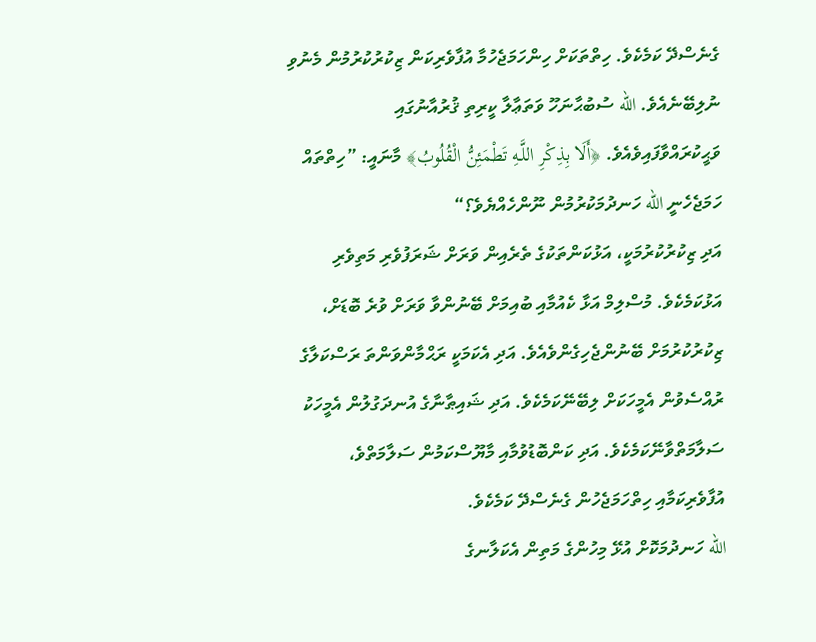ގެނެސްދޭ ކަމެކެވެ. ހިތްތަކަށް ހިންހަމަޖެހުމާ އުފާވެރިކަން ޒިކުރުކުރުމުން މެނުވި ނުލިބޭނެއެވެ. الله ސުބުޙާނަހޫ ވަތަޢާލާ ކީރިތި ޤުރުއާނުގައި ވަޙީކުރައްވާފައިވެއެވެ. ﴿أَلَا بِذِكْرِ اللَّـهِ تَطْمَئِنُّ الْقُلُوبُ﴾ މާނައީ: ”ހިތްތައް ހަމަޖެހެނީ الله ހަނދުމަކުރުމުން ނޫންހެއްޔެވެ؟“
އަދި ޒިކުރުކުރުމަކީ، އަޅުކަންތަކުގެ ތެރެއިން ވަރަށް ޝަރަފުވެރި މަތިވެރި އަޅުކަމެކެވެ. މުސްލިމް އަޅާ ކެއުމާއި ބުއިމަށް ބޭނުންވާ ވަރަށް ވުރެ ބޮޑަށް، ޒިކުރުކުރުމަށް ބޭނުންޖެހިގެންވެއެވެ. އަދި އެކަމަކީ ރަޙްމާންވަންތަ ރަސްކަލާގެ ރުއްސެވުން އެމީހަކަށް ލިބޭނޭކަމެކެވެ. އަދި ޝައިޠާނާގެ އުނދަގުލުން އެމީހަކު ސަލާމަތްވާނޭކަމެކެވެ. އަދި ކަންބޮޑުވުމާއި މާޔޫސްކަމުން ސަލާމަތްވެ، އުފާވެރިކަމާއި ހިތްހަމަޖެހުން ގެނެސްދޭ ކަމެކެވެ.
الله ހަނދުމަކޮށް އުޅޭ މިހުންގެ މަތިން އެކަލާނގެ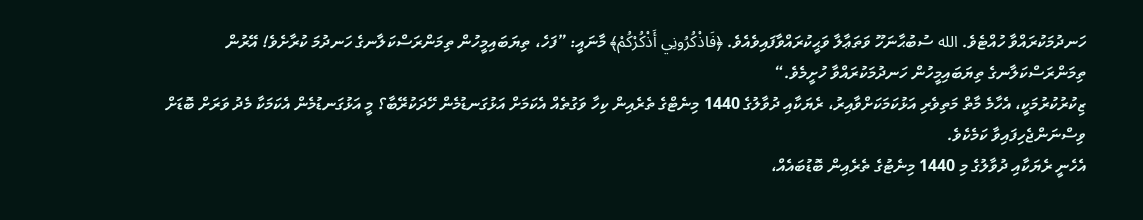ހަނދުމަކުރައްވާ ހުއްޓެވެ. الله ސުބުޙާނަހޫ ވަތަޢާލާ ވަޙީކުރައްވާފައިވެއެވެ. ﴿فَاذْكُرُونِي أَذْكُرْكُمْ﴾ މާނައީ: ”ފަހެ، ތިޔަބައިމީހުން ތިމަންރަސްކަލާނގެ ހަނދުމަ ކުރާށެވެ! އޭރުން ތިމަންރަސްކަލާނގެ ތިޔަބައިމީހުން ހަނދުމަކުރައްވާ ހުށީމެވެ.“
ޒިކުރުކުރުމަކީ، އެހާމެ މާތް މަތިވެރި އަޅުކަމަކަށްވާއިރު، ރެޔަކާއި ދުވާލުގެ 1440 މިނެޓްގެ ތެރެއިން ކިހާ ވަގުތެއް އެކަމަށް އަޅުގަނޑުމެން ހޭދަކުރޭބާ؟ މީ އަޅުގަނޑުމެން އެކަމަކާ މެދު ވަރަށް ބޮޑަށް ވިސްނަންޖެހިފައިވާ ކަމެކެވެ.
އެހެނީ ރެޔަކާއި ދުވާލުގެ މި 1440 މިނެޓުގެ ތެރެއިން ބޮޑުބައެއް،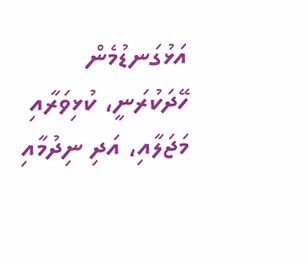އަޅުގަނޑުމެން ހޭދަކުރަނީ، ކުޅިވަރާއި މަޖަލާއި، އަދި ނިދުމާއި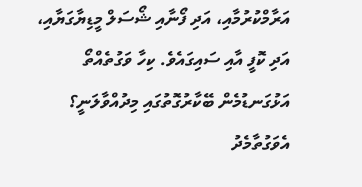އަރާމްކުރުމާއި، އަދި ފޯނާއި ޝޯސަލް މީޑިޔާގަޔާއި، އަދި ކޮފީ އާއި ސައިގައެވެ. ކިހާ ވަގުތެއްތޯ އަޅުގަނޑުމެން ބޭކާރުގޮތުގައި މިދުއްވާލަނީ؟ އެވަގުތާމެދު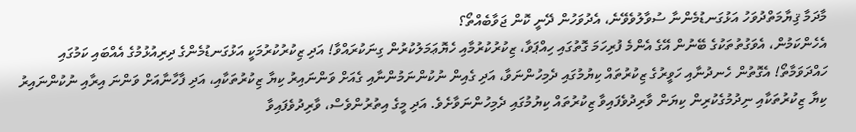މާދަމާ ޤިޔާމަތްދުވަހު އަޅުގަނޑުމެންނާ ސުވާލުވެވޭނެ، އެދުވަހުން ދޭނީ ކޮން ޖަވާބެއްތޯ؟
އެހެންކަމުން، އެވަގުތުތަކުގެ ބޭނުން އޭގެ އެންމެ ފުރިހަމަ ގޮތުގައި ހިއްޕަވާ، ޒިކުރުކުރުމާއި ހެޔޮޢަމަލުކުރުން ގިނަކުރައްވާ! އަދި ޒިކުރުކުރުމަކީ އަޅުގަނޑުމެންގެ ދިރިއުޅުމުގެ އެއްބައި ކަމުގައި ހައްދަވަމާތޯ! އެގޮތުން ހެނދުނާއި ހަވީރުގެ ޒިކުރުތައް ކިޔުމުގައި ދެމިހުންނަވާ، އަދި ގެއިން ނުކުންނަމުންނާއި ގެއަށް ވަންނައިރު ކިޔާ ޒިކުރުތަކާއި، އަދި ފާހާނާއަށް ވަންނަ އިރާއި ނުކުންނައިރު ކިޔާ ޒިކުރުތަކާއި ނިދުމުގެކުރިން ކިޔަން ވާރިދުވެފައިވާ ޒިކުރުތައް ކިޔުމުގައި ދެމިހުންނަވާށެވެ. އަދި މީގެ އިތުރުންވެސް، ވާރިދުވެފައިވާ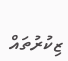ޒިކުރުތައް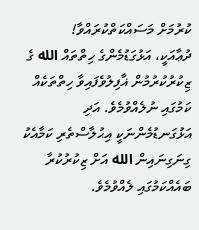ކުރުމަށް މަސައްކަތްކުރައްވާ!
ދުޢާއަކީ، އަޅުގަޑުމެންގެ ހިތްތައް الله ގެ ޒިކުރުކުރުމުން ޣާފިލުވެފައިވާ ހިތްތަކެއް ކަމުގައި ނުލެއްވުމެވެ. އަދި އަޅުގަނޑުމެންނަކީ އިޙުލާސްތެރި ކަމާއެކު ގިނަގިނައިން الله އަށް ޒިކުރުކުރާ ބައެއްކަމުގައި ލެއްވުމެވެ.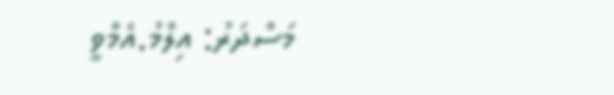މަސްދަރު: އިލްމު.އެމްވީ